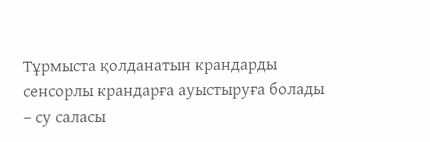Тұрмыста қолданатын крандарды сенсорлы крандарға ауыстыруға болады – су саласы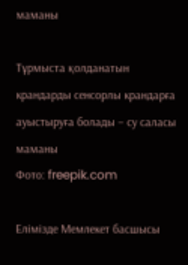маманы

Тұрмыста қолданатын крандарды сенсорлы крандарға ауыстыруға болады – су саласы маманы
Фото: freepik.com

Елімізде Мемлекет басшысы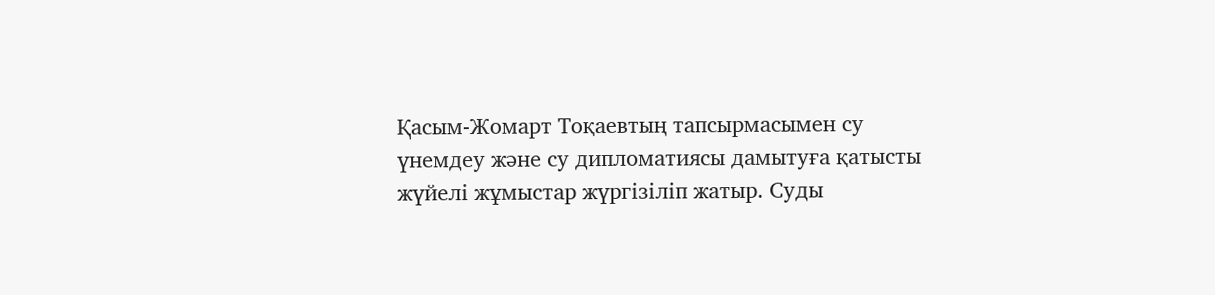Қасым-Жомарт Тоқаевтың тапсырмасымен су үнемдеу және су дипломатиясы дамытуға қатысты жүйелі жұмыстар жүргізіліп жатыр. Суды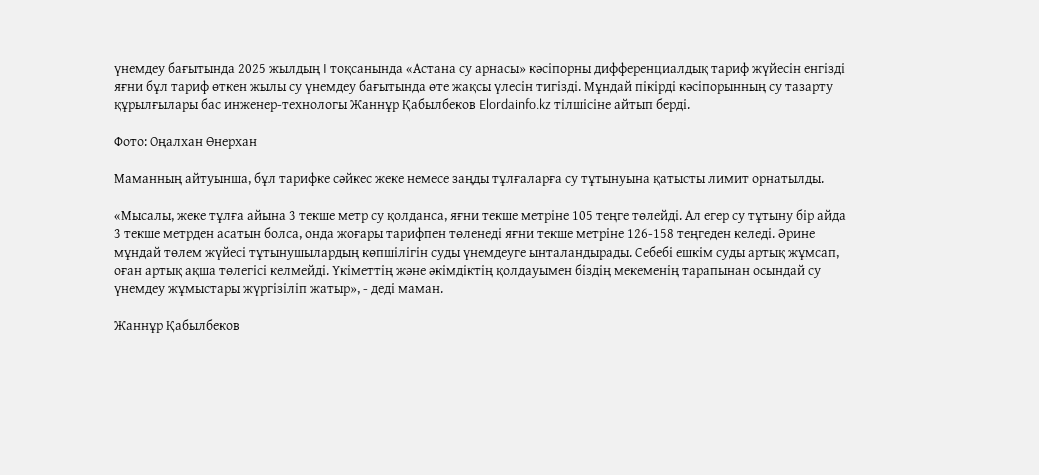үнемдеу бағытында 2025 жылдың I тоқсанында «Астана су арнасы» кәсіпорны дифференциалдық тариф жүйесін енгізді яғни бұл тариф өткен жылы су үнемдеу бағытында өте жақсы үлесін тигізді. Мұндай пікірді кәсіпорынның су тазарту құрылғылары бас инженер-технологы Жаннұр Қабылбеков Elordainfo.kz тілшісіне айтып берді.

Фото: Оңалхан Өнерхан

Маманның айтуынша, бұл тарифке сәйкес жеке немесе заңды тұлғаларға су тұтынуына қатысты лимит орнатылды.

«Мысалы, жеке тұлға айына 3 текше метр су қолданса, яғни текше метріне 105 теңге төлейді. Ал егер су тұтыну бір айда 3 текше метрден асатын болса, онда жоғары тарифпен төленеді яғни текше метріне 126-158 теңгеден келеді. Әрине мұндай төлем жүйесі тұтынушылардың көпшілігін суды үнемдеуге ынталандырады. Себебі ешкім суды артық жұмсап, оған артық ақша төлегісі келмейді. Үкіметтің және әкімдіктің қолдауымен біздің мекеменің тарапынан осындай су үнемдеу жұмыстары жүргізіліп жатыр», - деді маман.

Жаннұр Қабылбеков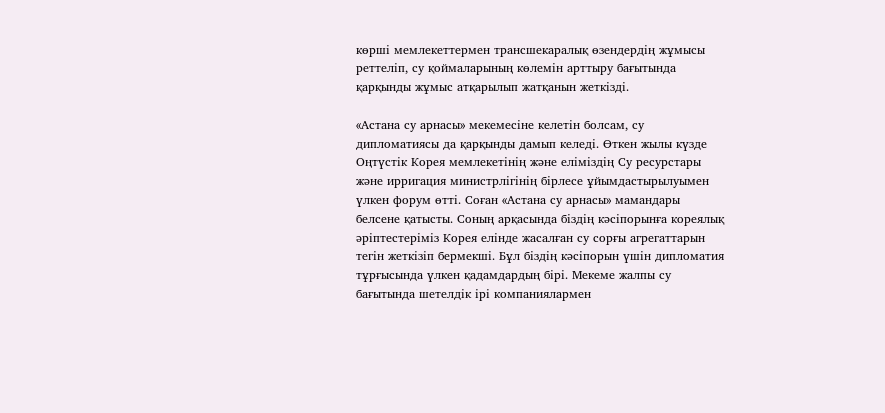көрші мемлекеттермен трансшекаралық өзендердің жұмысы реттеліп, су қоймаларының көлемін арттыру бағытында қарқынды жұмыс атқарылып жатқанын жеткізді.

«Астана су арнасы» мекемесіне келетін болсам, су дипломатиясы да қарқынды дамып келеді. Өткен жылы күзде Оңтүстік Корея мемлекетінің және еліміздің Су ресурстары және ирригация министрлігінің бірлесе ұйымдастырылуымен үлкен форум өтті. Соған «Астана су арнасы» мамандары белсене қатысты. Соның арқасында біздің кәсіпорынға кореялық әріптестеріміз Корея елінде жасалған су сорғы агрегаттарын тегін жеткізіп бермекші. Бұл біздің кәсіпорын үшін дипломатия тұрғысында үлкен қадамдардың бірі. Мекеме жалпы су бағытында шетелдік ірі компаниялармен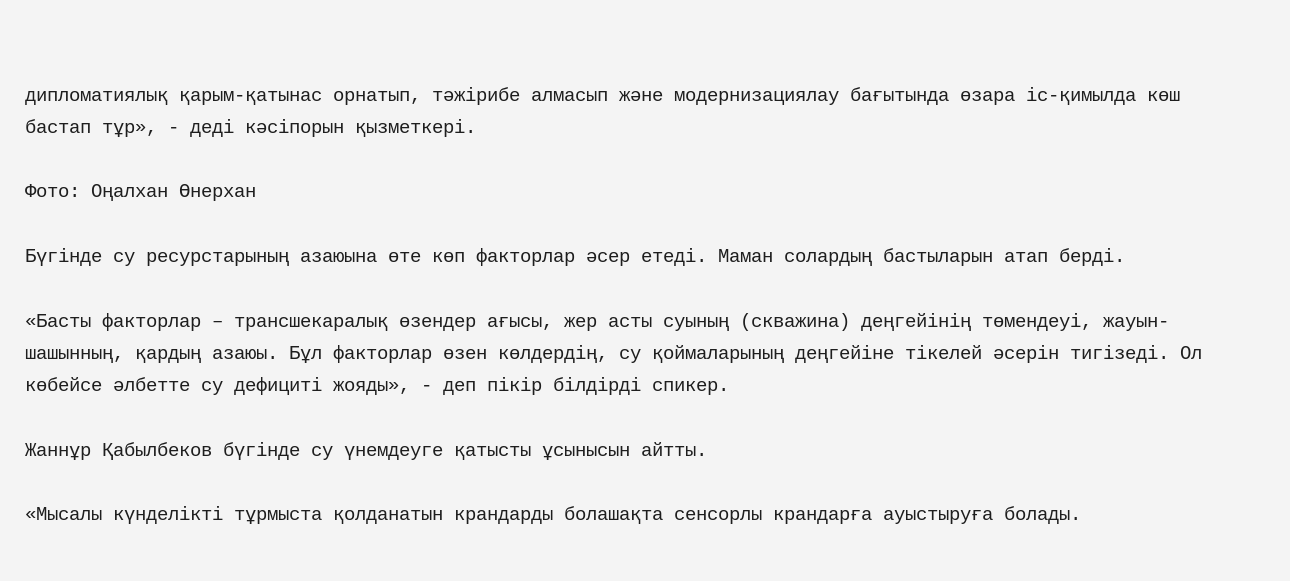дипломатиялық қарым-қатынас орнатып, тәжірибе алмасып және модернизациялау бағытында өзара іс-қимылда көш бастап тұр», - деді кәсіпорын қызметкері.

Фото: Оңалхан Өнерхан

Бүгінде су ресурстарының азаюына өте көп факторлар әсер етеді. Маман солардың бастыларын атап берді.

«Басты факторлар – трансшекаралық өзендер ағысы, жер асты суының (скважина) деңгейінің төмендеуі, жауын-шашынның, қардың азаюы. Бұл факторлар өзен көлдердің, су қоймаларының деңгейіне тікелей әсерін тигізеді. Ол көбейсе әлбетте су дефициті жояды», - деп пікір білдірді спикер.

Жаннұр Қабылбеков бүгінде су үнемдеуге қатысты ұсынысын айтты.

«Мысалы күнделікті тұрмыста қолданатын крандарды болашақта сенсорлы крандарға ауыстыруға болады.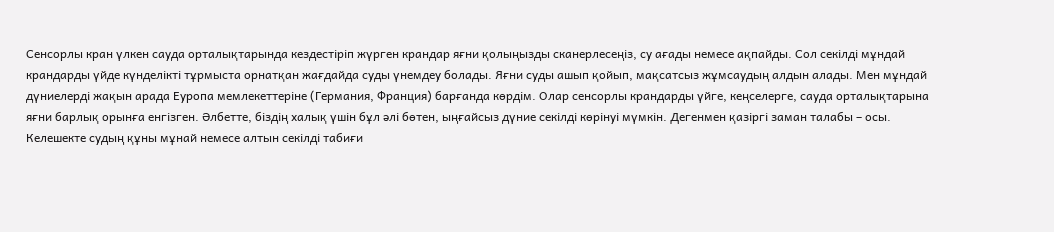Сенсорлы кран үлкен сауда орталықтарында кездестіріп жүрген крандар яғни қолыңызды сканерлесеңіз, су ағады немесе ақпайды. Сол секілді мұндай крандарды үйде күнделікті тұрмыста орнатқан жағдайда суды үнемдеу болады. Яғни суды ашып қойып, мақсатсыз жұмсаудың алдын алады. Мен мұндай дүниелерді жақын арада Еуропа мемлекеттеріне (Германия, Франция) барғанда көрдім. Олар сенсорлы крандарды үйге, кеңселерге, сауда орталықтарына яғни барлық орынға енгізген. Әлбетте, біздің халық үшін бұл әлі бөтен, ыңғайсыз дүние секілді көрінуі мүмкін. Дегенмен қазіргі заман талабы – осы. Келешекте судың құны мұнай немесе алтын секілді табиғи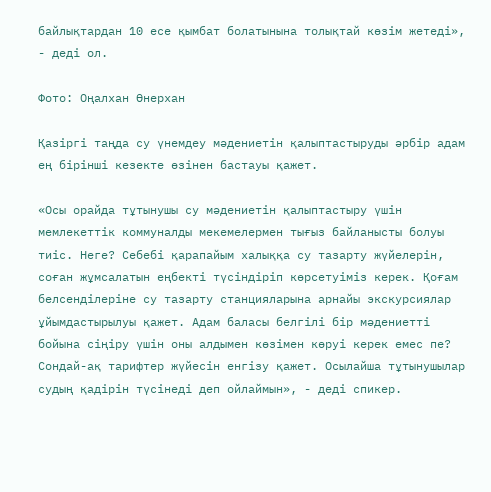байлықтардан 10 есе қымбат болатынына толықтай көзім жетеді», - деді ол.

Фото: Оңалхан Өнерхан

Қазіргі таңда су үнемдеу мәдениетін қалыптастыруды әрбір адам ең бірінші кезекте өзінен бастауы қажет.

«Осы орайда тұтынушы су мәдениетін қалыптастыру үшін мемлекеттік коммуналды мекемелермен тығыз байланысты болуы тиіс. Неге? Себебі қарапайым халыққа су тазарту жүйелерін, соған жұмсалатын еңбекті түсіндіріп көрсетуіміз керек. Қоғам белсенділеріне су тазарту станцияларына арнайы экскурсиялар ұйымдастырылуы қажет. Адам баласы белгілі бір мәдениетті бойына сіңіру үшін оны алдымен көзімен көруі керек емес пе? Сондай-ақ тарифтер жүйесін енгізу қажет. Осылайша тұтынушылар судың қадірін түсінеді деп ойлаймын», - деді спикер.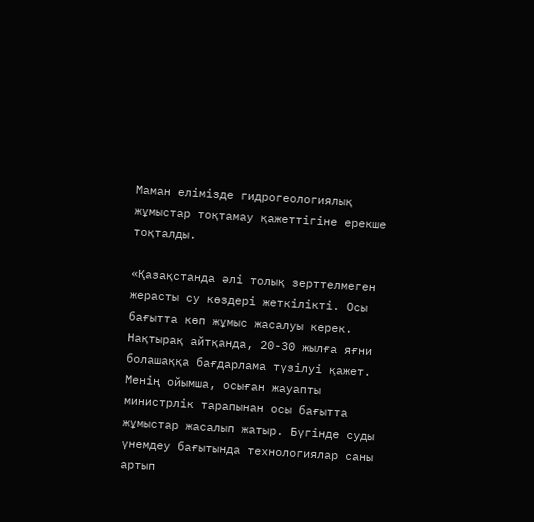Маман елімізде гидрогеологиялық жұмыстар тоқтамау қажеттігіне ерекше тоқталды.

«Қазақстанда әлі толық зерттелмеген жерасты су көздері жеткілікті. Осы бағытта көп жұмыс жасалуы керек. Нақтырақ айтқанда, 20-30 жылға яғни болашаққа бағдарлама түзілуі қажет. Менің ойымша, осыған жауапты министрлік тарапынан осы бағытта жұмыстар жасалып жатыр. Бүгінде суды үнемдеу бағытында технологиялар саны артып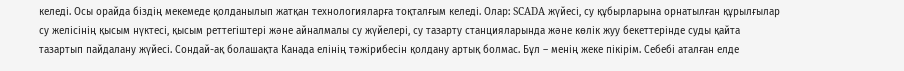келеді. Осы орайда біздің мекемеде қолданылып жатқан технологияларға тоқталғым келеді. Олар: SCADA жүйесі, су құбырларына орнатылған құрылғылар су желісінің қысым нүктесі, қысым реттегіштері және айналмалы су жүйелері, су тазарту станцияларында және көлік жуу бекеттерінде суды қайта тазартып пайдалану жүйесі. Сондай-ақ болашақта Канада елінің тәжірибесін қолдану артық болмас. Бұл – менің жеке пікірім. Себебі аталған елде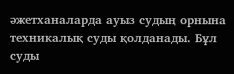әжетханаларда ауыз судың орнына техникалық суды қолданады. Бұл суды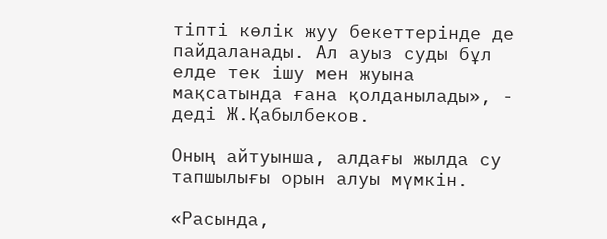тіпті көлік жуу бекеттерінде де пайдаланады. Ал ауыз суды бұл елде тек ішу мен жуына мақсатында ғана қолданылады», - деді Ж.Қабылбеков.

Оның айтуынша, алдағы жылда су тапшылығы орын алуы мүмкін.

«Расында,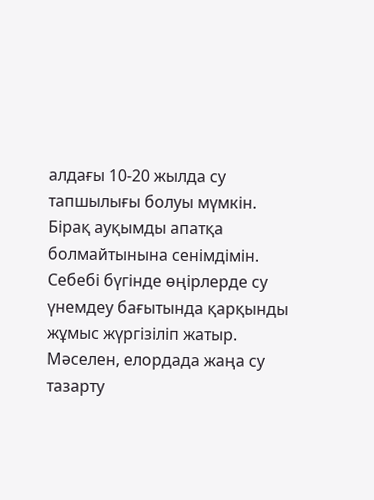алдағы 10-20 жылда су тапшылығы болуы мүмкін. Бірақ ауқымды апатқа болмайтынына сенімдімін. Себебі бүгінде өңірлерде су үнемдеу бағытында қарқынды жұмыс жүргізіліп жатыр. Мәселен, елордада жаңа су тазарту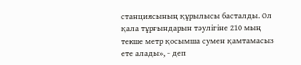станциясының құрылысы басталды. Ол қала тұрғындарын тәулігіне 210 мың текше метр қосымша сумен қамтамасыз ете алады», - деп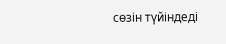сөзін түйіндеді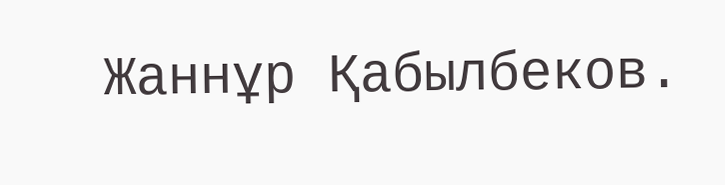Жаннұр Қабылбеков.